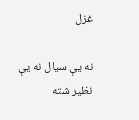غزل

نه یې سیال نه یې نظیر شته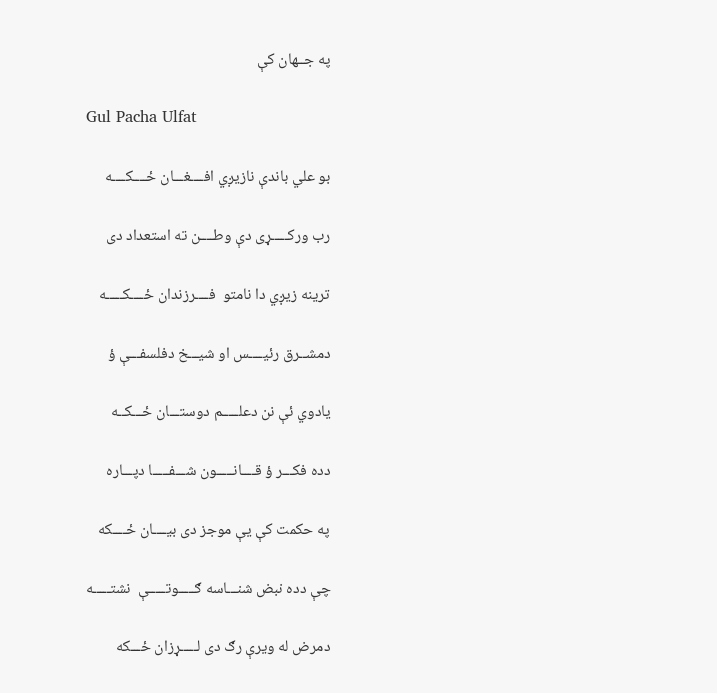په جــهان کې

Gul Pacha Ulfat

بو علي باندې نازیږي افــــغـــان ځــــکــــه

رب ورکـــــړی دې وطــــن ته استعداد دی

ترینه زیږي دا نامتو  فــــرزندان ځــــکـــــه

دمشــرق رئيــــس او شیـــخ دفلسفـــې ؤ

یادوي ئې نن دعلـــــم دوستـــان ځـــکــه

دده فکـــر ؤ قــــانـــــون شـــفـــــا دپـــاره

په حکمت کې یې موجز دی بیــــان ځــــکه

چې دده نبض شنـــاسه ګـــــوتـــــې  نشتـــــه

دمرض له ویرې رګ دی لـــــړزان ځـــکه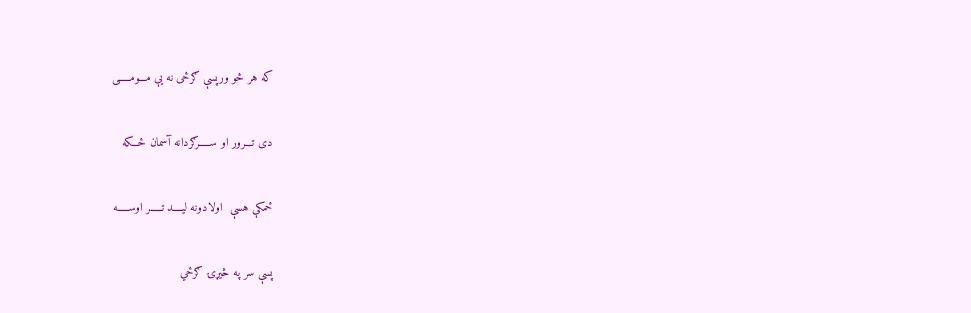که هر څو ورپسې ګرځی نه یې مـــومـــــی

دی تـــرور او ســـــرګردانه آسمان ځـــکه

ځمکې هسې  اولادونه لیــــد تـــــر اوســـــه

پسې سر په څیړۍ ګرځي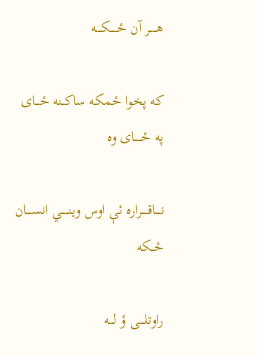هـــــر آن ځـــــکــــه

که پخوا ځمکه ساکــنه ځـــای په ځـــــای وه

نــــاقـــــراره ئې اوس وینـــــي انســــان ځــکه

راوتلــــی ؤ لـــه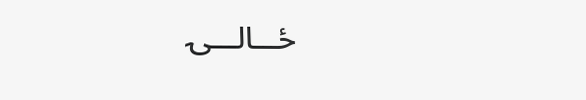ځـــالـــۍ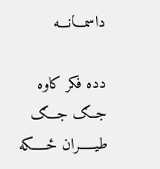داسمـــانـــه

دده فکر کاوه  جــګ جـــګ طیـــــران ځـــــکه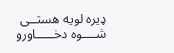ډیره لویه هستــی شــــوه دخـــــاورو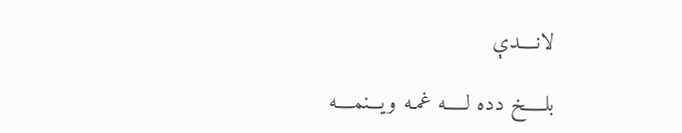لانــــدې

بلـــــخ دده لـــــه غمـه ویـــنمــــه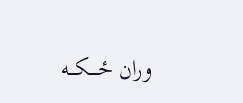وران ځــــکـــه